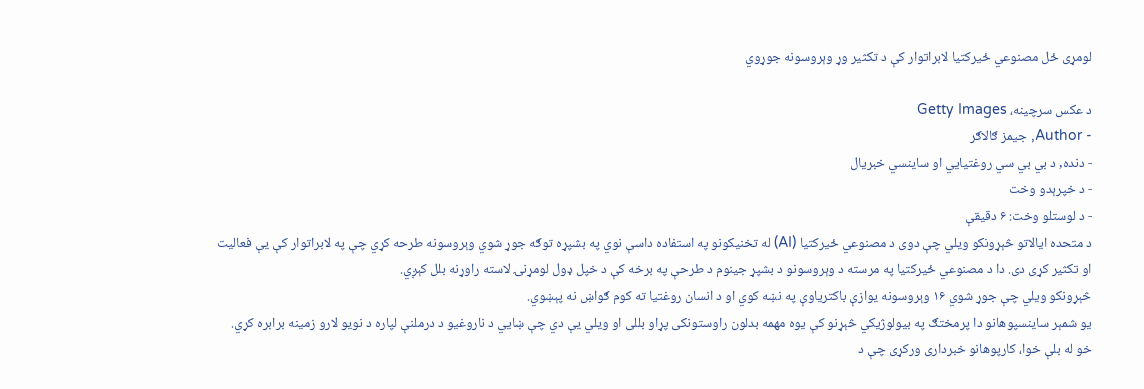لومړی ځل مصنوعي ځیرکتیا لابراتوار کې د تکثیر وړ وېروسونه جوړوي

د عکس سرچینه، Getty Images
- Author, جیمز ګالاګر
- دنده, د بي بي سي روغتیايي او ساینسي خبریال
- د خپرېدو وخت
- د لوستلو وخت: ۶ دقیقې
د متحده ایالاتو څېړونکو ویلي چې دوی د مصنوعي ځیرکتیا (AI) له تخنیکونو په استفاده داسې نوي په بشپړه توګه جوړ شوي وېروسونه طرحه کړي چې په لابراتوار کې یې فعالیت او تکثیر کړی دی. دا د مصنوعي ځیرکتیا په مرسته د وېروسونو د بشپړ جینوم د طرحې په برخه کې د خپل ډول لومړنۍ لاسته راوړنه بلل کېږي.
څېړونکو ویلي چې جوړ شوي ۱۶ وېروسونه یوازې باکتریاوې په نښه کوي او د انسان روغتیا ته کوم ګواښ نه پېښوي.
یو شمېر ساینسپوهانو دا پرمختګ په بیولوژیکي څېړنو کې یوه مهمه بدلون راوستونکی پړاو بللی او ویلي یې دي چې ښايي د ناروغیو د درملنې لپاره د نویو لارو زمینه برابره کړي.
خو له بلې خوا، کارپوهانو خبرداری ورکړی چې د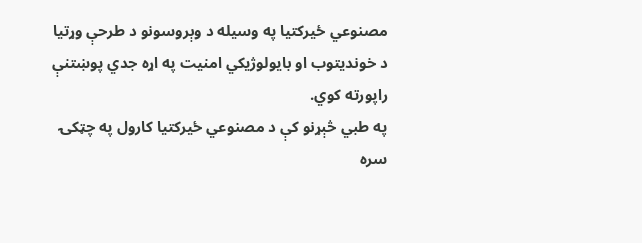مصنوعي ځیرکتیا په وسیله د وېروسونو د طرحې وړتیا د خوندیتوب او بایولوژیکي امنیت په اړه جدي پوښتنې راپورته کوي.
په طبي څېړنو کې د مصنوعي ځیرکتیا کارول په چټکۍ سره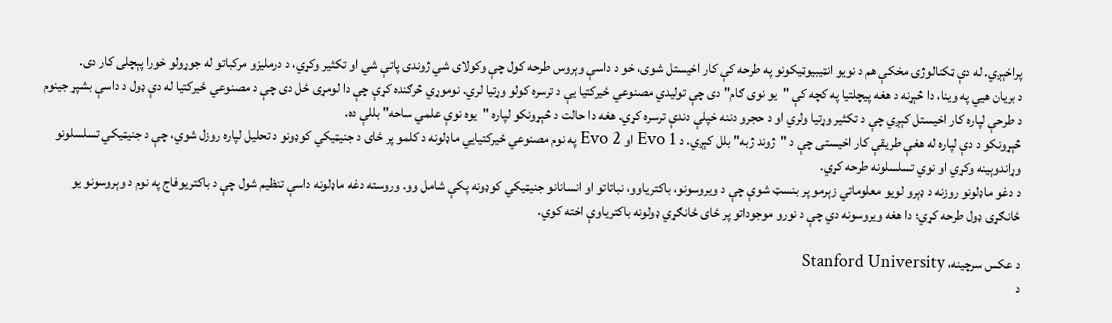پراخېږي. له دې ټکنالوژۍ مخکې هم د نویو انټيبیوټیکونو په طرحه کې کار اخیستل شوی، خو د داسې وېروس طرحه کول چې وکولای شي ژوندی پاتې شي او تکثیر وکړي، د درملیزو مرکباتو له جوړولو خورا پېچلی کار دی.
د بریان هيي په وینا، دا څېړنه د هغه پیچلتیا په کچه کې "یو نوی ګام" دی چې تولیدي مصنوعي ځیرکتیا یې د ترسره کولو وړتیا لري. نوموړي څرګنده کړې چې دا لومړی ځل دی چې د مصنوعي ځیرکتیا له دې ډول د داسې بشپړ جینوم د طرحې لپاره کار اخیستل کېږي چې د تکثیر وړتیا ولري او د حجرو دننه خپلې دندې ترسره کړي. هغه دا حالت د څېړونکو لپاره "یوه نوې علمي ساحه" بللې ده.
څېړونکو د دې لپاره له هغې طریقې کار اخیستی چې د "ژوند ژبه" بلل کېږي. د Evo 1 او Evo 2 په نوم مصنوعي ځیرکتیايي ماډلونه د کلمو پر ځای د جنیټیکي کوډونو د تحلیل لپاره روزل شوي، چې د جنیټیکي تسلسلونو وړاندوېینه وکړي او نوي تسلسلونه طرحه کړي.
د دغو ماډلونو روزنه د ډېرو لویو معلوماتي زېرمو پر بنسټ شوې چې د ویروسونو، باکتریاوو، نباتاتو او انسانانو جنیټیکي کوډونه پکې شامل وو. وروسته دغه ماډلونه داسې تنظیم شول چې د باکتریوفاج په نوم د وېروسونو یو ځانګړی ډول طرحه کړي؛ دا هغه ویروسونه دي چې د نورو موجوداتو پر ځای ځانګړي ډولونه باکتریاوې اخته کوي.

د عکس سرچینه، Stanford University
د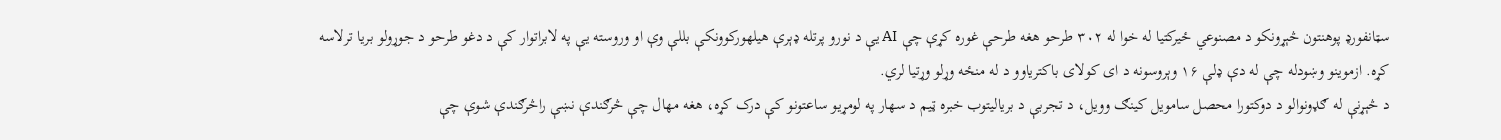سټانفورډ پوهنتون څېړونکو د مصنوعي ځیرکتیا له خوا له ۳۰۲ طرحو هغه طرحې غوره کړې چې AI یې د نورو پرتله ډېرې هیلهورکوونکې بللې وې او وروسته یې په لابراتوار کې د دغو طرحو د جوړولو بریا ترلاسه کړه. ازموینو وښودله چې له دې ډلې ۱۶ وېروسونه د ای کولای باکتریاوو د له منځه وړلو وړتیا لري.
د څېړنې له ګډونوالو د دوکتورا محصل سامویل کینګ وویل، د تجربې د بریالیتوب خبره ټیم د سهار په لومړیو ساعتونو کې درک کړه، هغه مهال چې څرګندې نښې راڅرګندې شوې چې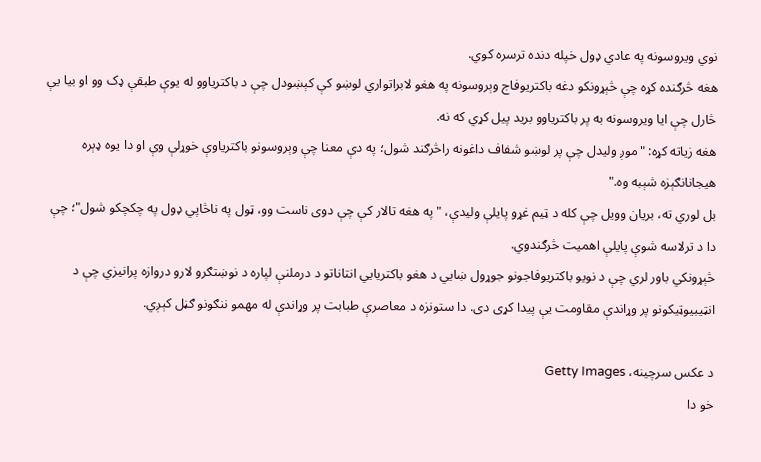نوي ویروسونه په عادي ډول خپله دنده ترسره کوي.
هغه څرګنده کړه چې څېړونکو دغه باکتریوفاج وېروسونه په هغو لابراتواري لوښو کې کېښودل چې د باکتریاوو له یوې طبقې ډک وو او بیا یې څارل چې ایا ویروسونه به پر باکتریاوو برید پیل کړي که نه.
هغه زیاته کړه: "موږ ولیدل چې پر لوښو شفاف داغونه راڅرګند شول؛ په دې معنا چې وېروسونو باکتریاوې خوړلې وې او دا یوه ډېره هیجانانګېزه شېبه وه."
بل لوري ته، بریان وویل چې کله د ټیم غړو پایلې ولیدې، "په هغه تالار کې چې دوی ناست وو، ټول په ناڅاپي ډول په چکچکو شول"؛ چې دا د ترلاسه شوې پایلې اهمیت څرګندوي.
څېړونکي باور لري چې د نویو باکتریوفاجونو جوړول ښايي د هغو باکتریايي انتاناتو د درملنې لپاره د نوښتګرو لارو دروازه پرانیزي چې د انټيبیوټیکونو پر وړاندې مقاومت یې پیدا کړی دی. دا ستونزه د معاصرې طبابت پر وړاندې له مهمو ننګونو ګڼل کېږي.

د عکس سرچینه، Getty Images
خو دا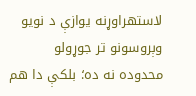لاستهراوړنه یوازې د نویو وېروسونو تر جوړولو محدوده نه ده؛ بلکې دا هم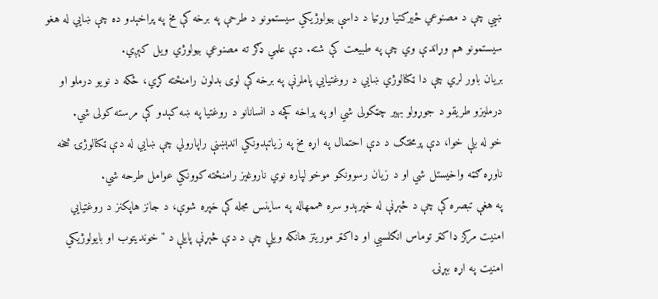ښيي چې د مصنوعي ځیرکتیا وړتیا د داسې بیولوژیکي سیستمونو د طرحې په برخه کې مخ په پراخېدو ده چې ښايي له هغو سیستمونو هم وړاندې وي چې په طبیعت کې شته. دې علمي ډګر ته مصنوعي بیولوژي ویل کېږي.
بریان باور لري چې دا ټکنالوژي ښايي د روغتیايي پاملرنې په برخه کې لوی بدلون رامنځته کړي، ځکه د نویو درملو او درملیزو طریقو د جوړولو بهیر چټکولی شي او په پراخه کچه د انسانانو د روغتیا په ښه کېدو کې مرسته کولی شي.
خو له بلې خوا، دې پرمختګ د دې احتمال په اړه مخ په زیاتېدونکي اندېښنې راپارولي چې ښايي له دې ټکنالوژۍ څخه ناوړه ګټه واخیستل شي او د زیان رسوونکو موخو لپاره نوي ناروغيز رامنځته کوونکي عوامل طرحه شي.
په هغې تبصره کې چې د څېړنې له خپرېدو سره هممهاله په ساینس مجله کې خپره شوې، د جانز هاپکنز د روغتیايي امنیت مرکز ډاکټر توماس انګلسبي او ډاکټر موریتز هانکه ویلي چې د دې څېړنې پایلې د "خوندیتوب او بایولوژیکي امنیت په اړه بېړنۍ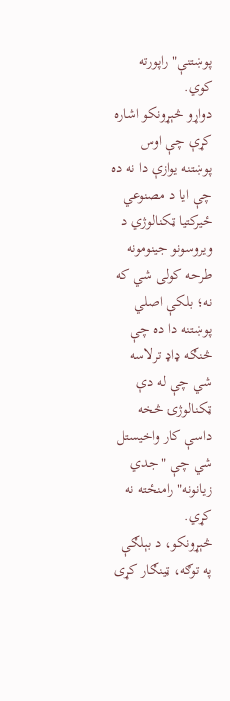پوښتنې" راپورته کوي.
دواړو څېړونکو اشاره کړې چې اوس پوښتنه یوازې دا نه ده چې ایا د مصنوعي ځیرکتیا ټکنالوژي د ویروسونو جینومونه طرحه کولی شي که نه؛ بلکې اصلي پوښتنه دا ده چې څنګه ډاډ ترلاسه شي چې له دې ټکنالوژۍ څخه داسې کار واخیستل شي چې "جدي زیانونه" رامنځته نه کړي.
څېړونکو، د بېلګې په توګه، ټینګار کړی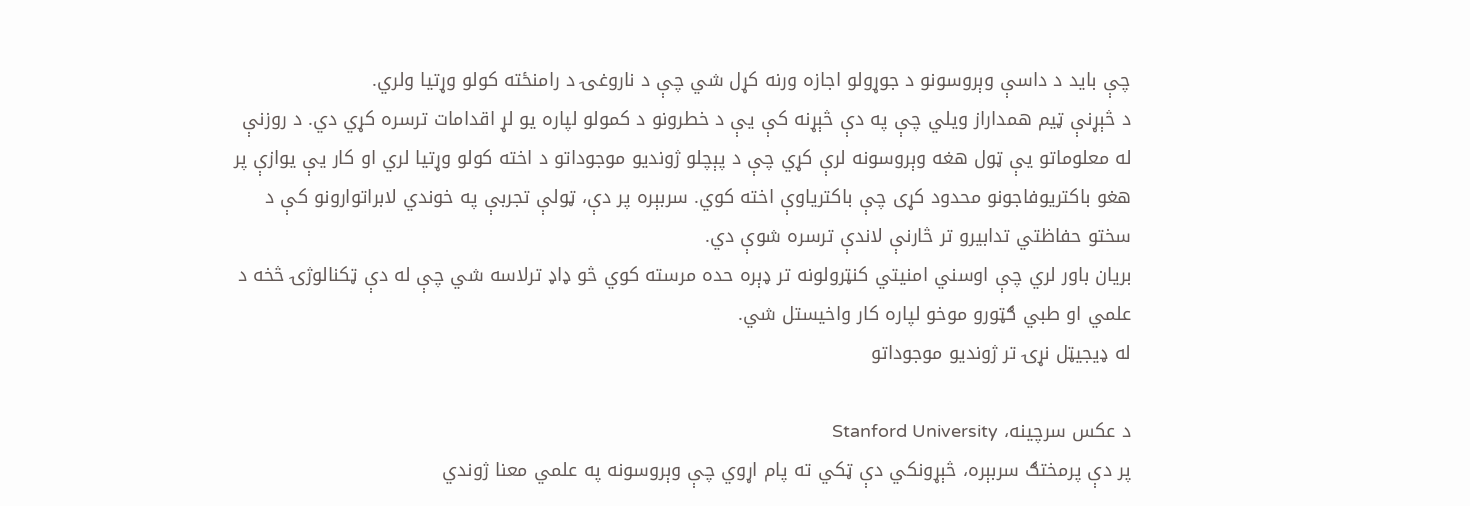چې باید د داسې وېروسونو د جوړولو اجازه ورنه کړل شي چې د ناروغۍ د رامنځته کولو وړتیا ولري.
د څېړنې ټیم همداراز ویلي چې په دې څېړنه کې یې د خطرونو د کمولو لپاره یو لړ اقدامات ترسره کړي دي. د روزنې له معلوماتو یې ټول هغه وېروسونه لرې کړي چې د پېچلو ژوندیو موجوداتو د اخته کولو وړتیا لري او کار یې یوازې پر هغو باکتریوفاجونو محدود کړی چې باکتریاوې اخته کوي. سربېره پر دې، ټولې تجربې په خوندي لابراتوارونو کې د سختو حفاظتي تدابیرو تر څارنې لاندې ترسره شوې دي.
بریان باور لري چې اوسني امنیتي کنټرولونه تر ډېره حده مرسته کوي څو ډاډ ترلاسه شي چې له دې ټکنالوژۍ څخه د علمي او طبي ګټورو موخو لپاره کار واخیستل شي.
له ډیجیټل نړۍ تر ژوندیو موجوداتو

د عکس سرچینه، Stanford University
پر دې پرمختګ سربېره، څېړونکي دې ټکي ته پام اړوي چې وېروسونه په علمي معنا ژوندي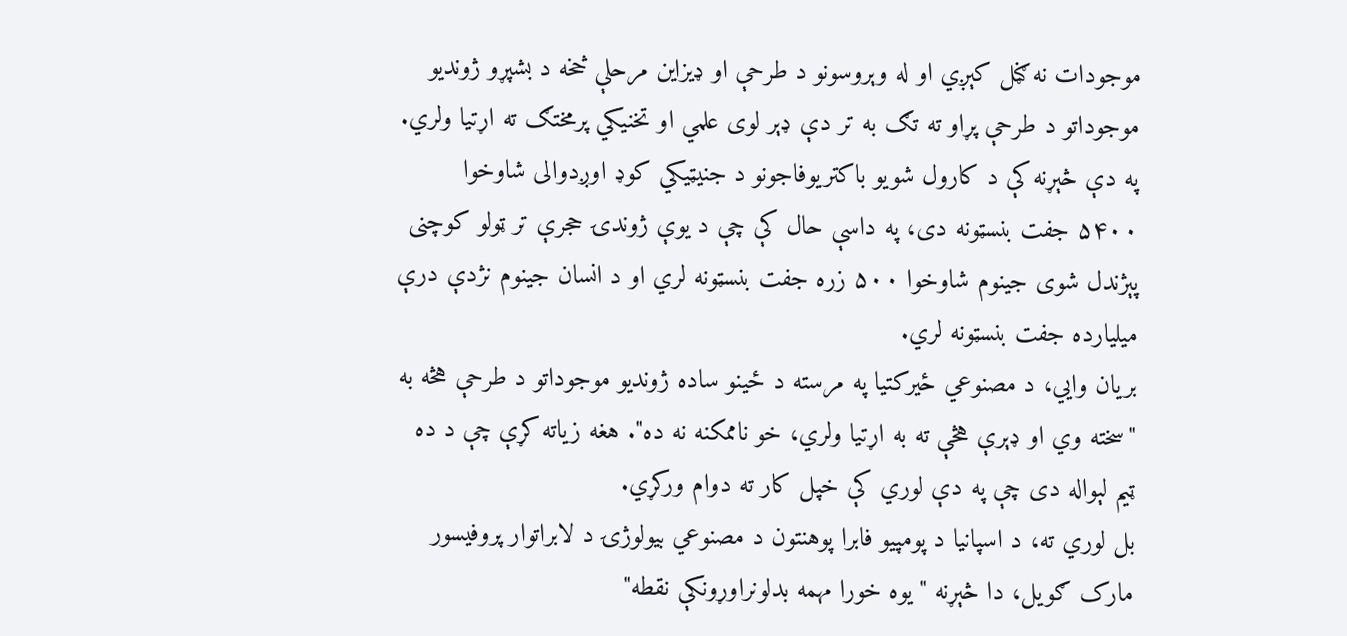موجودات نه ګڼل کېږي او له وېروسونو د طرحې او ډیزاین مرحلې څخه د بشپړو ژوندیو موجوداتو د طرحې پړاو ته تګ به تر دې ډېر لوی علمي او تخنیکي پرمختګ ته اړتیا ولري.
په دې څېړنه کې د کارول شویو باکتریوفاجونو د جنیټیکي کوډ اوږدوالی شاوخوا ۵۴۰۰ جفت بنسټونه دی، په داسې حال کې چې د یوې ژوندۍ حجرې تر ټولو کوچنی پېژندل شوی جینوم شاوخوا ۵۰۰ زره جفت بنسټونه لري او د انسان جینوم نژدې درې میلیارده جفت بنسټونه لري.
بریان وايي، د مصنوعي ځیرکتیا په مرسته د ځینو ساده ژوندیو موجوداتو د طرحې هڅه به "سخته وي او ډېرې هڅې ته به اړتیا ولري، خو ناممکنه نه ده". هغه زیاته کړې چې د ده ټیم لېواله دی چې په دې لوري کې خپل کار ته دوام ورکړي.
بل لوري ته، د اسپانیا د پومپیو فابرا پوهنتون د مصنوعي بیولوژۍ د لابراتوار پروفیسور مارک ګویل، دا څېړنه "یوه خورا مهمه بدلونراوړونکې نقطه"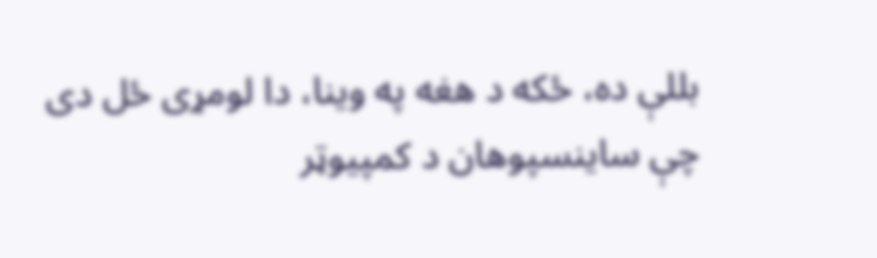بللې ده، ځکه د هغه په وینا، دا لومړی ځل دی چې ساینسپوهان د کمپیوټر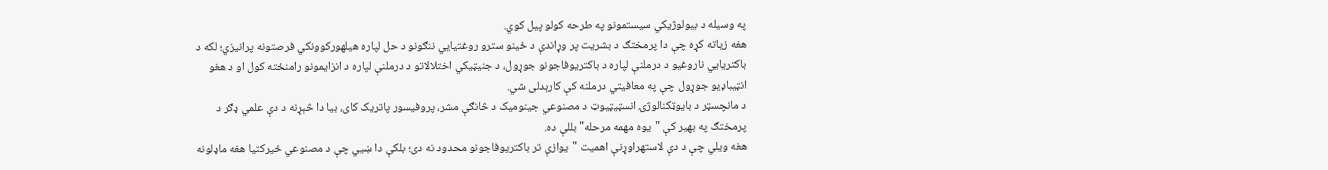په وسیله د بیولوژیکي سیستمونو په طرحه کولو پیل کوي.
هغه زیاته کړه چې دا پرمختګ د بشریت پر وړاندې د ځینو سترو روغتیايي ننګونو د حل لپاره هیلهورکوونکي فرصتونه پرانیزي؛ لکه د باکتریايي ناروغیو د درملنې لپاره د باکتریوفاجونو جوړول، د جنیټیکي اختلالاتو د درملنې لپاره د انزایمونو رامنځته کول او د هغو انټيباډیو جوړول چې په معافیتي درملنه کې کارېدلی شي.
د مانچسټر د بایوټکنالوژۍ انسټیټیوټ د مصنوعي جینومیک د څانګې مشر، پروفیسور پاتریک کای، بیا دا څېړنه د دې علمي ډګر د پرمختګ په بهیر کې "یوه مهمه مرحله" بللې ده.
هغه ویلي چې د دې لاستهراوړنې اهمیت "یوازې تر باکتریوفاجونو محدود نه دی؛ بلکې دا ښيي چې د مصنوعي ځیرکتیا هغه ماډلونه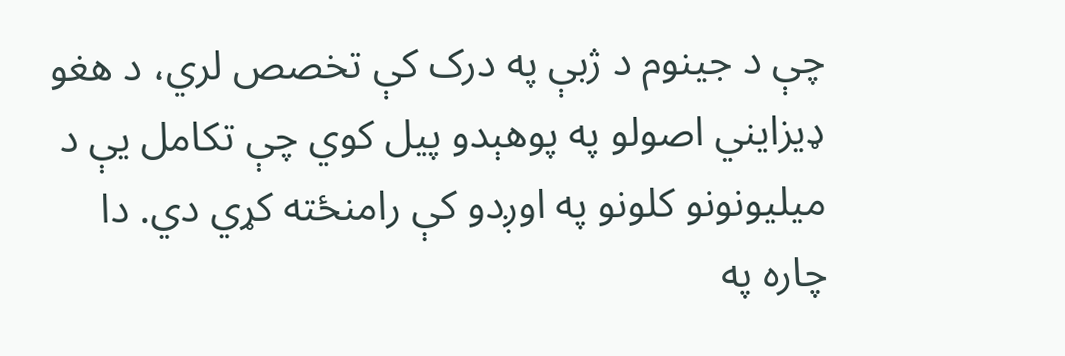چې د جینوم د ژبې په درک کې تخصص لري، د هغو ډیزایني اصولو په پوهېدو پیل کوي چې تکامل یې د میلیونونو کلونو په اوږدو کې رامنځته کړي دي. دا چاره په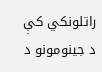راتلونکي کې د جینومونو د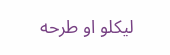لیکلو او طرحه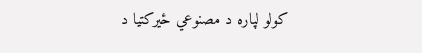کولو لپاره د مصنوعي ځیرکتیا د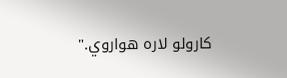کارولو لاره هواروي."